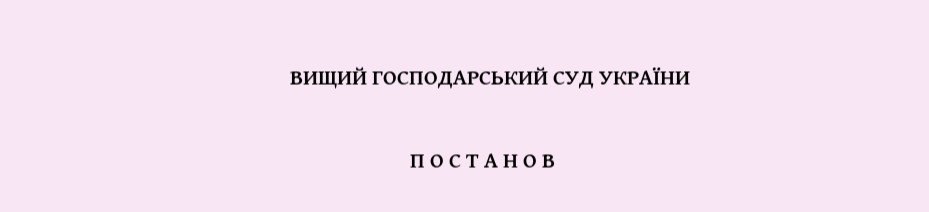ВИЩИЙ ГОСПОДАРСЬКИЙ СУД УКРАЇНИ

                        П О С Т А Н О В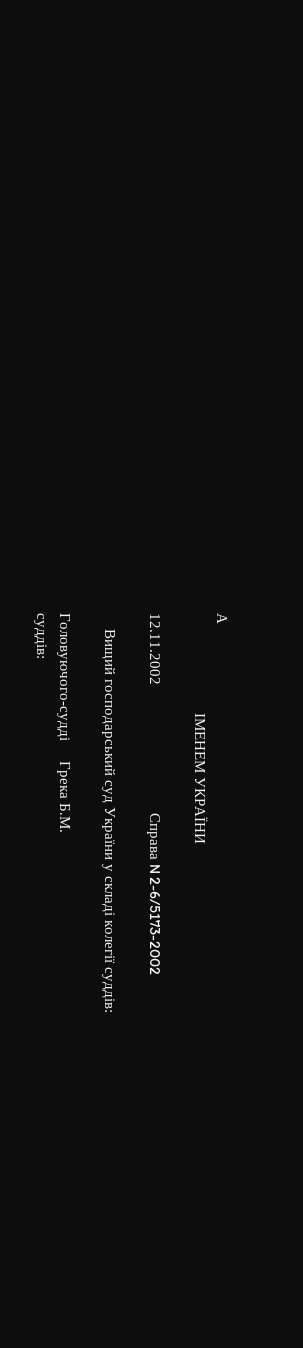А
                         ІМЕНЕМ УКРАЇНИ

12.11.2002                                Справа N 2-6/5173-2002

    Вищий господарський суд України у складі колегії суддів:

Головуючого-судді     Грека Б.М.
суддів: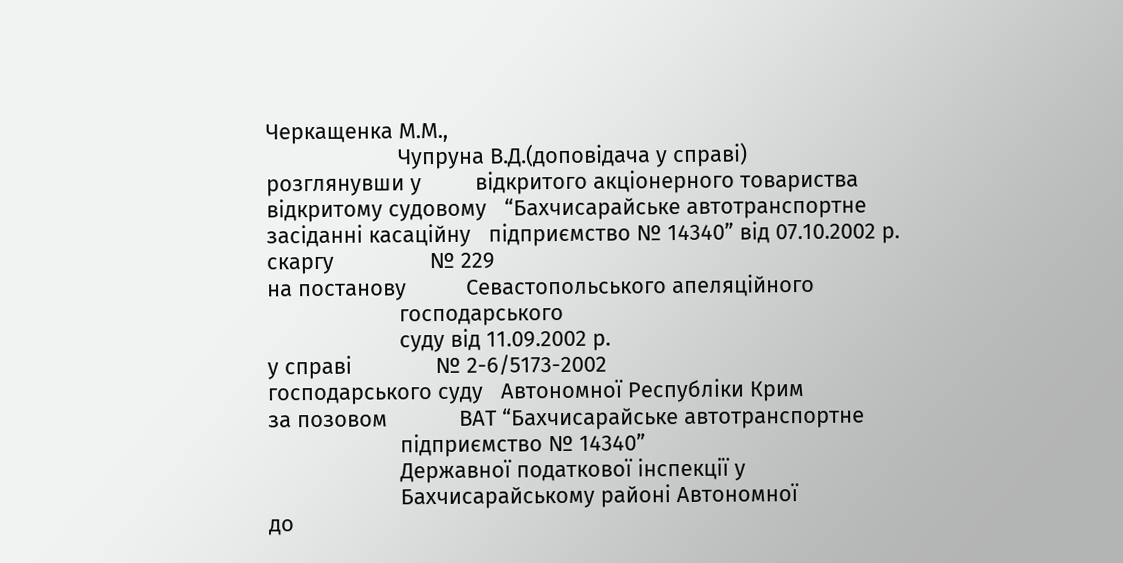Черкащенка М.М.,
                      Чупруна В.Д.(доповідача у справі)
розглянувши у         відкритого акціонерного товариства
відкритому судовому   “Бахчисарайське автотранспортне
засіданні касаційну   підприємство № 14340” від 07.10.2002 р.
скаргу                № 229
на постанову          Севастопольського апеляційного
                      господарського
                      суду від 11.09.2002 р.
у справі              № 2-6/5173-2002
господарського суду   Автономної Республіки Крим
за позовом            ВАТ “Бахчисарайське автотранспортне
                      підприємство № 14340”
                      Державної податкової інспекції у
                      Бахчисарайському районі Автономної
до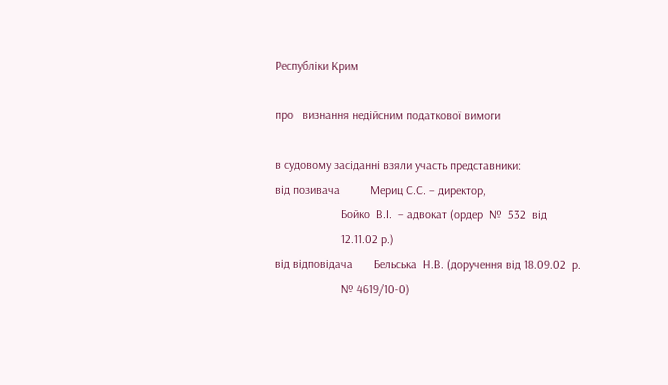Республіки Крим

про   визнання недійсним податкової вимоги

в судовому засіданні взяли участь представники:
від позивача          Мериц С.С. – директор,
                      Бойко  В.І.  – адвокат (ордер  №  532  від
                      12.11.02 р.)
від відповідача       Бельська  Н.В. (доручення від 18.09.02  р.
                      № 4619/10-0)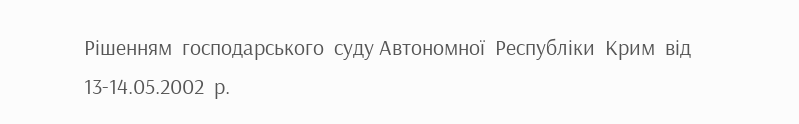Рішенням  господарського  суду Автономної  Республіки  Крим  від
13-14.05.2002  р.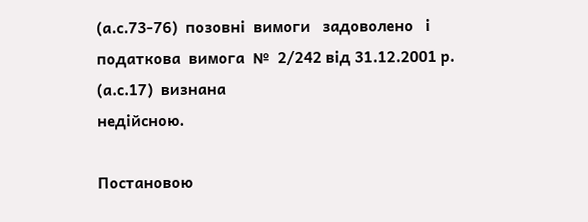(а.с.73-76)  позовні  вимоги   задоволено   і
податкова  вимога  №  2/242 від 31.12.2001 р.  (а.с.17)  визнана
недійсною.

Постановою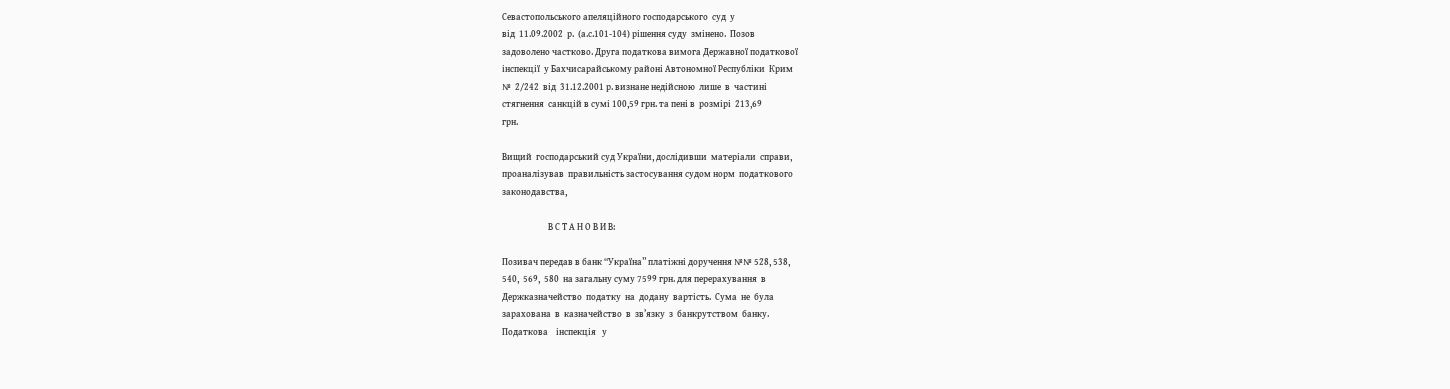Севастопольського апеляційного господарського  суд  у
від  11.09.2002  р.  (а.с.101-104) рішення суду  змінено.  Позов
задоволено частково. Друга податкова вимога Державної податкової
інспекції  у Бахчисарайському районі Автономної Республіки  Крим
№  2/242  від  31.12.2001 р. визнане недійсною  лише  в  частині
стягнення  санкцій в сумі 100,59 грн. та пені в  розмірі  213,69
грн.

Вищий  господарський суд України, дослідивши  матеріали  справи,
проаналізував  правильність застосування судом норм  податкового
законодавства,

                       В С Т А Н О В И В:

Позивач передав в банк “Україна” платіжні доручення №№ 528, 538,
540,  569,  580  на загальну суму 7599 грн. для перерахування  в
Держказначейство  податку  на  додану  вартість.  Сума  не  була
зарахована  в  казначейство  в  зв’язку  з  банкрутством  банку.
Податкова    інспекція   у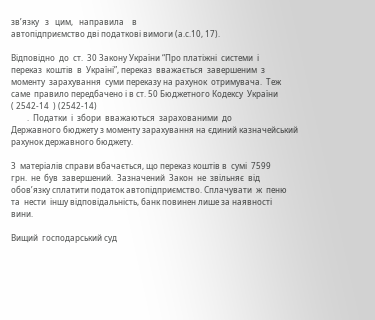зв’язку   з   цим,   направила    в
автопідприємство дві податкові вимоги (а.с.10, 17).

Відповідно  до  ст.  30 Закону України “Про платіжні  системи  і
переказ  коштів  в  Україні”, переказ  вважається  завершеним  з
моменту  зарахування  суми переказу на рахунок  отримувача.  Теж
саме  правило передбачено і в ст. 50 Бюджетного Кодексу  України
( 2542-14  ) (2542-14)
        .  Податки  і  збори  вважаються  зарахованими  до
Державного бюджету з моменту зарахування на єдиний казначейський
рахунок державного бюджету.

З  матеріалів справи вбачається, що переказ коштів в  сумі  7599
грн.  не  був  завершений.  Зазначений  Закон  не  звільняє  від
обов’язку сплатити податок автопідприємство. Сплачувати  ж  пеню
та  нести  іншу відповідальність, банк повинен лише за наявності
вини.

Вищий  господарський суд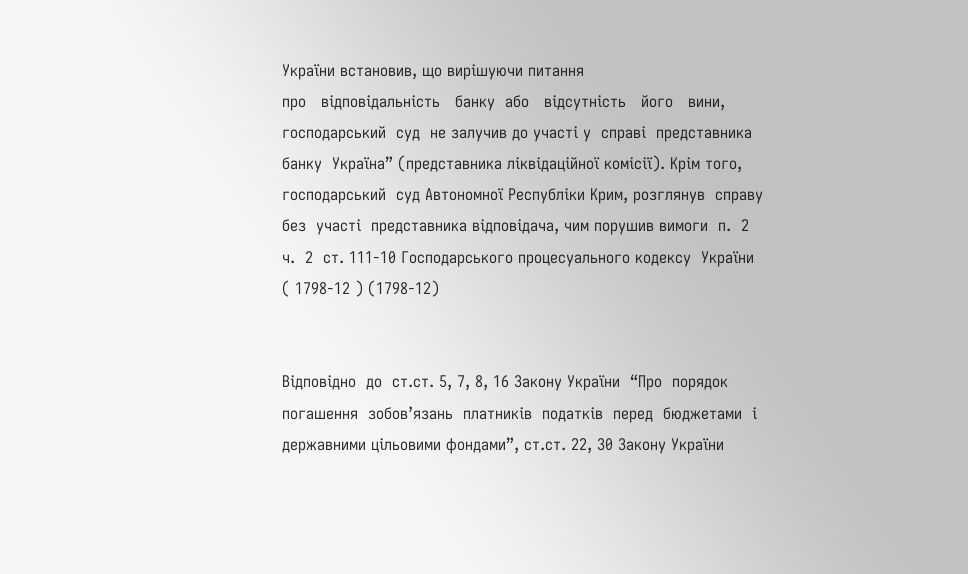України встановив, що вирішуючи питання
про   відповідальність   банку  або   відсутність   його   вини,
господарський  суд  не залучив до участі у  справі  представника
банку  Україна” (представника ліквідаційної комісії). Крім того,
господарський  суд Автономної Республіки Крим, розглянув  справу
без  участі  представника відповідача, чим порушив вимоги  п.  2
ч.  2  ст. 111-10 Господарського процесуального кодексу  України
( 1798-12 ) (1798-12)


Відповідно  до  ст.ст. 5, 7, 8, 16 Закону України  “Про  порядок
погашення  зобов’язань  платників  податків  перед  бюджетами  і
державними цільовими фондами”, ст.ст. 22, 30 Закону України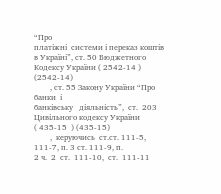“Про
платіжні  системи і переказ коштів в Україні”, ст. 50 Бюджетного
Кодексу України ( 2542-14 ) (2542-14)
        , ст. 55 Закону України “Про банки  і
банківську   діяльність”,  ст.  203   Цивільного кодексу України
( 435-15  ) (435-15)
        ,  керуючись  ст.ст. 111-5, 111-7, п. 3 ст. 111-9, п.
2 ч.  2  ст.  111-10,  ст.  111-11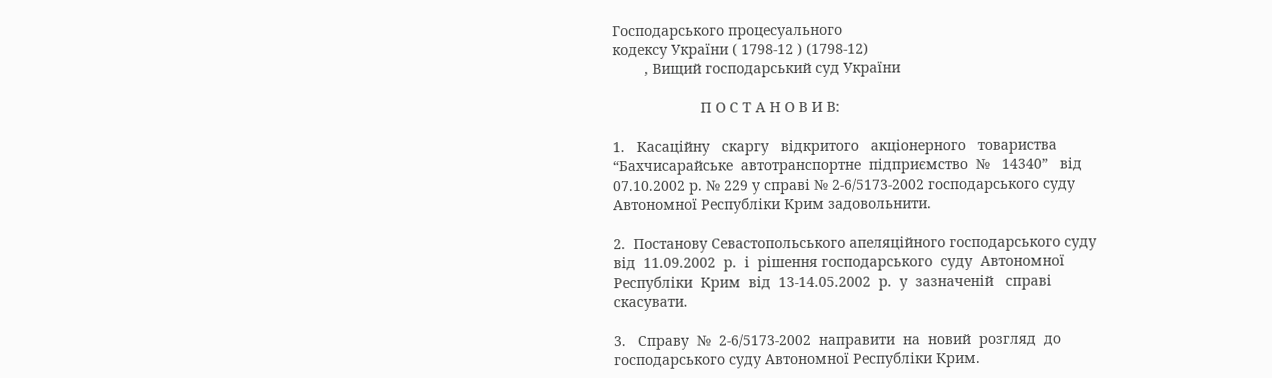Господарського процесуального
кодексу України ( 1798-12 ) (1798-12)
        , Вищий господарський суд України

                      П О С Т А Н О В И В:

1.   Касаційну   скаргу   відкритого   акціонерного   товариства
“Бахчисарайське  автотранспортне  підприємство  №   14340”   від
07.10.2002 р. № 229 у справі № 2-6/5173-2002 господарського суду
Автономної Республіки Крим задовольнити.

2.  Постанову Севастопольського апеляційного господарського суду
від  11.09.2002  р.  і  рішення господарського  суду  Автономної
Республіки  Крим  від  13-14.05.2002  р.  у  зазначеній   справі
скасувати.

3.   Справу  №  2-6/5173-2002  направити  на  новий  розгляд  до
господарського суду Автономної Республіки Крим.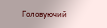Головуючий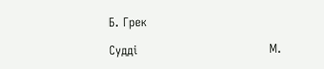Б. Грек

Судді                                 М.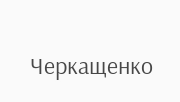Черкащенко